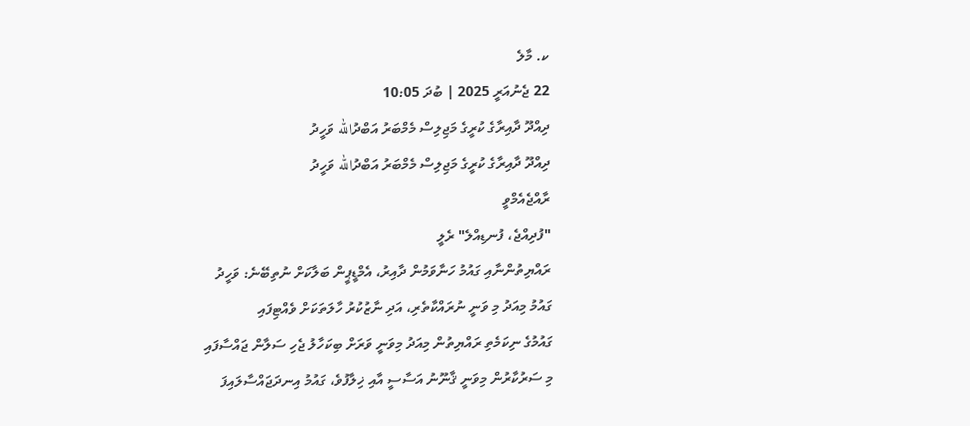ކ. މާލެ
22 ޖެނުއަރީ 2025 | ބުދަ 10:05
ދިއްދޫ ދާއިރާގެ ކުރީގެ މަޖިލިސް މެމްބަރު އަބްދުالله ވަހީދު
ދިއްދޫ ދާއިރާގެ ކުރީގެ މަޖިލިސް މެމްބަރު އަބްދުالله ވަހީދު
ރާއްޖެއެމްވީ
"ފުދިއްޖެ، ފުނޑިއްލެ" ރެލީ
ރައްޔިތުންނާއި ގައުމު ހަނާވަމުން ދާއިރު، އެމްޑީޕީން ބަލާކަށް ނުތިބޭނެ: ވަހީދު
ގައުމު މިއަދު މި ވަނީ ނުރައްކާތެރި، އަދި ނާޒުކުރު ހާލަތަކަށް ވެއްޓިފައި
ގައުމުގެ ނިކަމެތި ރައްޔިތުން މިއަދު މިވަނީ ވަރަށް ބިކަހާލު ޖެހި ސަލާން ޖައްސާފައި
މި ސަރުކާރުން މިވަނީ ޤާނޫނު އަސާސީ އާއި ޚިލާފުވެ، ގައުމު އިނދަޖައްސާލައިފަ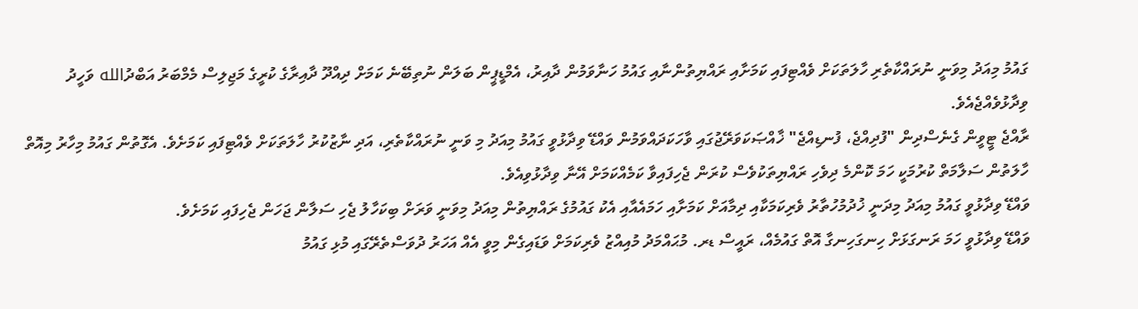ގައުމު މިއަދު މިވަނީ ނުރައްކާތެރި ހާލަތަކަށް ވެއްޓިފައި ކަމަށާއި ރައްޔިތުންނާއި ގައުމު ހަނާވަމުން ދާއިރު، އެމްޑީޕީން ބަލަން ނުތިބޭނެ ކަމަށް ދިއްދޫ ދާއިރާގެ ކުރީގެ މަޖިލިސް މެމްބަރު އަބްދުالله ވަހީދު ވިދާޅުވެއްޖެއެވެ.
ރާއްޖެ ޓީވީން ގެނެސްދިން "ފުދިއްޖެ، ފުނޑިއްޖެ" ޚާއްޞަކަވަރޭޖުގައި ވާހަކަދައްވަމުން ވައްޑޭ ވިދާޅުވީ ގައުމު މިއަދު މި ވަނީ ނުރައްކާތެރި، އަދި ނާޒުކުރު ހާލަތަކަށް ވެއްޓިފައި ކަމަށެވެ. އެގޮތުން ގައުމު މިހާރު މިއޮތް ހާލަތުން ސަލާމަތް ކުރުމަކީ ހަމަ ކޮންމެ ދިވެހި ރައްޔިތަކުވެސް ކުރަން ޖެހިފައިވާ ކަމެއްކަމަށް އޭނާ ވިދާޅުވިއެވެ.
ވައްޑޭ ވިދާޅުވީ ގައުމު މިއަދު މިދަނީ ޚުދުމުހުތާރު ވެރިކަމަކާއި ދިމާއަށް ކަމަށާއި ހަމައެއާއި އެކު ގައުމުގެ ރައްޔިތުން މިއަދު މިވަނީ ވަރަށް ބިކަހާލު ޖެހި ސަލާން ޖަހަން ޖެހިފައި ކަމަށެވެ.
ވައްޑޭ ވިދާޅުވީ ހަމަ ރަނގަޅަށް ހިނގަހިނގާ އޮތް ގައުމެއް، ރައީސް ޑރ. މުޙައްމަދު މުއިއްޒު ވެރިކަމަށް ވަޑައިގެން މިވީ އެއް އަހަރު ދުވަސްތެރޭގައި މުޅި ގައުމު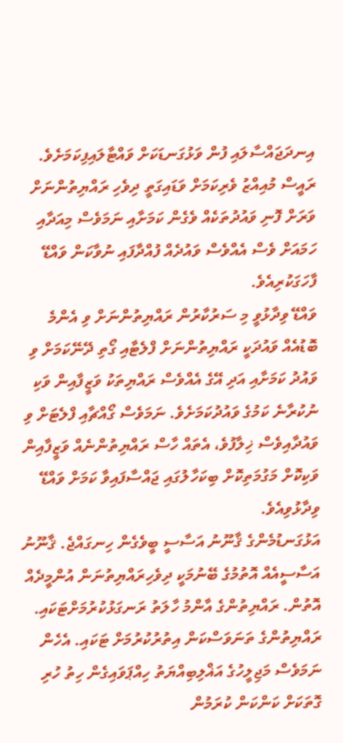އިނދަޖައްސާލައި ފުން ވަޅުގަނޑަކަށް ވައްޓާލައިފިކަމަށެވެ. ރައީސް މުއިއްޒު ވެރިކަމަށް ވަޑައިގަތީ ދިވެހި ރައްޔިތުންނަށް ވަރަށް ފޮނި ވައުދުތަކެއް ވެގެން ކަމަށާއި ނަމަވެސް މިއަދާއި ހަމައަށް ވެސް އެއްވެސް ވައުދެއް ފުއްދާފައި ނުވާކަން ވައްޑޭ ފާހަގަކުރިއެވެ.
ވައްޑޭ ވިދާޅުވީ މި ސަރުކާރުން ރައްޔިތުންނަށް ވި އެންމެ ބޮޑުއެއް ވައުދަކީ ރައްޔިތުންނަށް ފްލެޓާއި ގޯތި ދޭނޭކަމަށް ވި ވައުދު ކަމަށާއި އަދި އޭގެ އެއްވެސް ރައްޔިތަކު ވަޒީފާއިން ވަކި ނުކުރާނެ ކަމުގެ ވައުދުކަމަށެވެ. ނަމަވެސް ގޯއްޗާއި ފްލެޓަށް ވި ވައުދާއިވެސް ޚިލާފުވެ، އެތައް ހާސް ރައްޔިތުންނެއް ވަޒީފާއިން ވަކިކޮށް މަގުމަތިކޮށް ބިކަހާލުގައި ޖައްސާފައިވާ ކަމަށް ވައްޑޭ ވިދާޅުވިއެވެ.
އަޅުގަނޑުމެންގެ ޤާނޫނު އަސާސީ ބީވެގެން ހިނގައްޖެ. ޤާނޫނު އަސާސީއެއް އޮތުމުގެ ބޭނުމަކީ ދިވެހިރައްޔިތުނަން އުންމީދެއް އޮތުން. ރައްޔިތުންގެ އާންމު ހާލަތު ރަނގަޅުކުރުމަށްޓަކައި. ރައްޔިތުންގެ ތަނަވަސްކަން އިތުރުކުރުމަށް ޓަކައި. އެހެން ނަމަވެސް މަޖިލީހުގެ އަޣްލިބިއްޔަތު ހިއްޕަވައިގެން ހިތު ހުރި ގޮތަކަށް ކަންކަން ކުރަމުން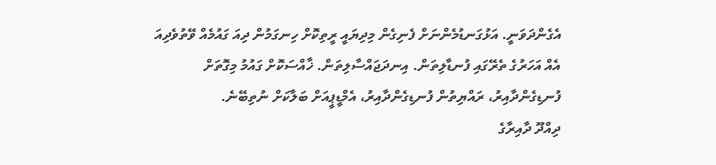އެގެންދަވަނީ. އަޅުގަނޑުމެންނަށް ފެނިގެން މިދިޔައީ ރީތިކޮށް ހިނގަމުން ދިއަ ގައުމެއް ވޭތުވެދިއަ އެއް އަހަރުގެ ތެރޭގައި ފުނޑާލިތަން. އިނދަޖައްސާލިތަން. ޚާއްސަކޮށް ގައުމު މިގޮތަށް ފުނޑިގެންދާއިރު، ރައްޔިތުން ފުނޑިގެންދާއިރު، އެމްޑީޕީއަށް ބަލާކަށް ނުތިބޭނެ.
ދިއްދޫ ދާއިރާގެ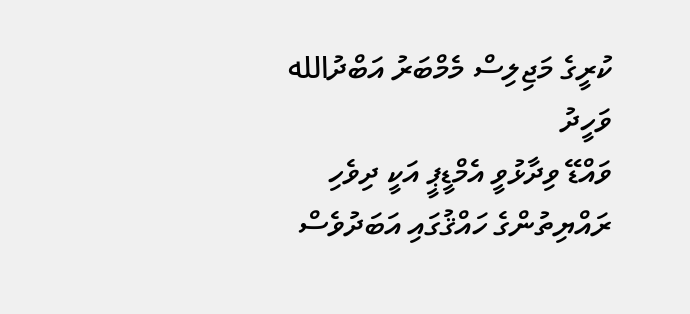ކުރީގެ މަޖިލިސް މެމްބަރު އަބްދުالله ވަހީދު
ވައްޑޭ ވިދާޅުވީ އެމްޑީޕީ އަކީ ދިވެހި ރައްޔިތުންގެ ހައްޤުގައި އަބަދުވެސް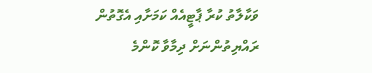ވަކާލާތު ކުރާ ޕާޓީއެއް ކަމަށާއި އެގޮތުން ރައްޔިތުންނަށް ދިމާވާ ކޮންމެ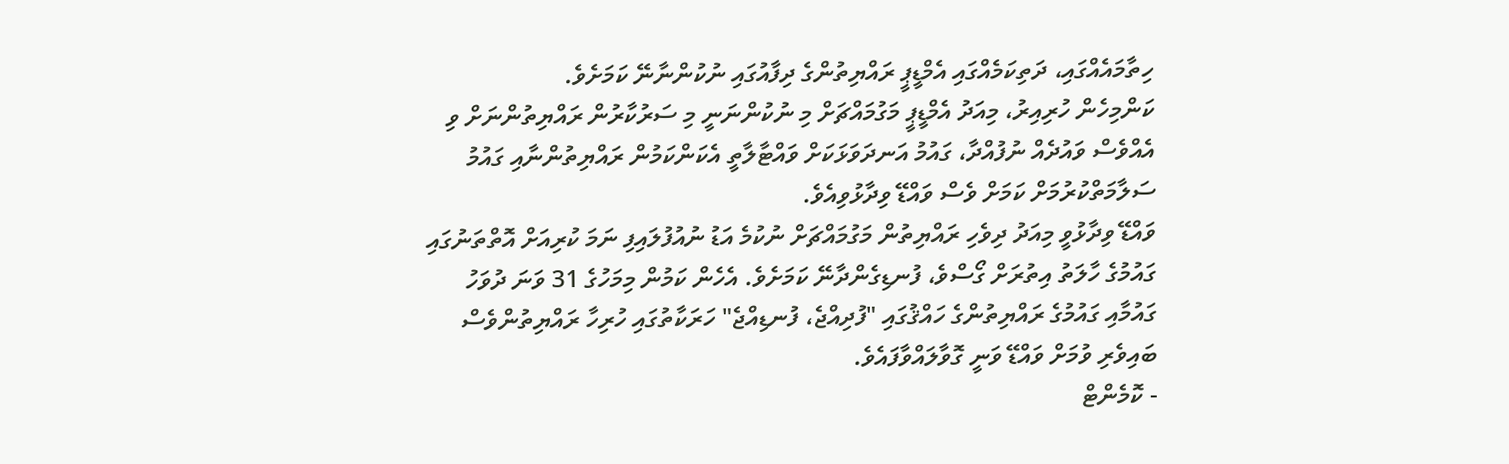ހިތާމައެއްގައި، ދަތިކަމެއްގައި އެމްޑީޕީ ރައްޔިތުންގެ ދިފާއުގައި ނުކުންނާނޭ ކަމަށެވެ.
ކަންމިހެން ހުރިއިރު، މިއަދު އެމްޑީޕީ މަގުމައްޗަށް މި ނުކުންނަނީ މި ސަރުކާރުން ރައްޔިތުންނަށް ވި އެއްވެސް ވައުދެއް ނުފުއްދާ، ގައުމު އަނދަވަޅަކަށް ވައްޓާލާތީ އެކަންކަމުން ރައްޔިތުންނާއި ގައުމު ސަލާމަތްކުރުމަށް ކަމަށް ވެސް ވައްޑޭ ވިދާޅުވިއެވެ.
ވައްޑޭ ވިދާޅުވީ މިއަދު ދިވެހި ރައްޔިތުން މަގުމައްޗަށް ނުކުމެ އަޑު ނުއުފުލައިފި ނަމަ ކުރިއަށް އޮތްތަނުގައި ގައުމުގެ ހާލަތު އިތުރަށް ގޯސްވެ، ފުނޑިގެންދާނޭ ކަމަށެވެ. އެހެން ކަމުން މިމަހުގެ 31 ވަނަ ދުވަހު ގައުމާއި ގައުމުގެ ރައްޔިތުންގެ ހައްޤުގައި "ފުދިއްޖެ، ފުނޑިއްޖެ" ހަރަކާތުގައި ހުރިހާ ރައްޔިތުންވެސް ބައިވެރި ވުމަށް ވައްޑޭ ވަނީ ގޮވާލައްވާފައެވެ.
- ކޮމެންޓް